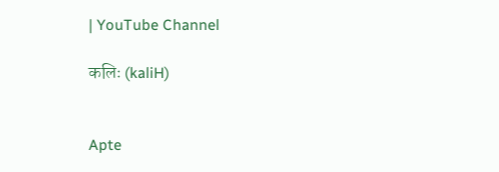| YouTube Channel

कलिः (kaliH)


Apte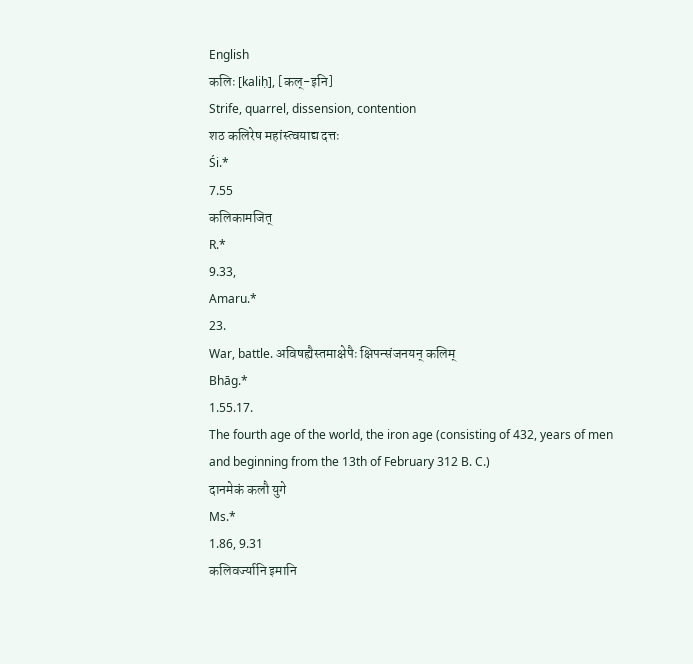English
कलिः [kaliḥ], [कल्-इनि]
Strife, quarrel, dissension, contention
शठ कलिरेष महांस्त्वयाद्य दत्तः
Śi.*
7.55
कलिकामजित्
R.*
9.33,
Amaru.*
23.
War, battle. अविषह्यैस्तमाक्षेपैः क्षिपन्संजनयन् कलिम्
Bhāg.*
1.55.17.
The fourth age of the world, the iron age (consisting of 432, years of men and beginning from the 13th of February 312 B. C.)
दानमेकं कलौ युगे
Ms.*
1.86, 9.31
कलिवर्ज्यानि इमानि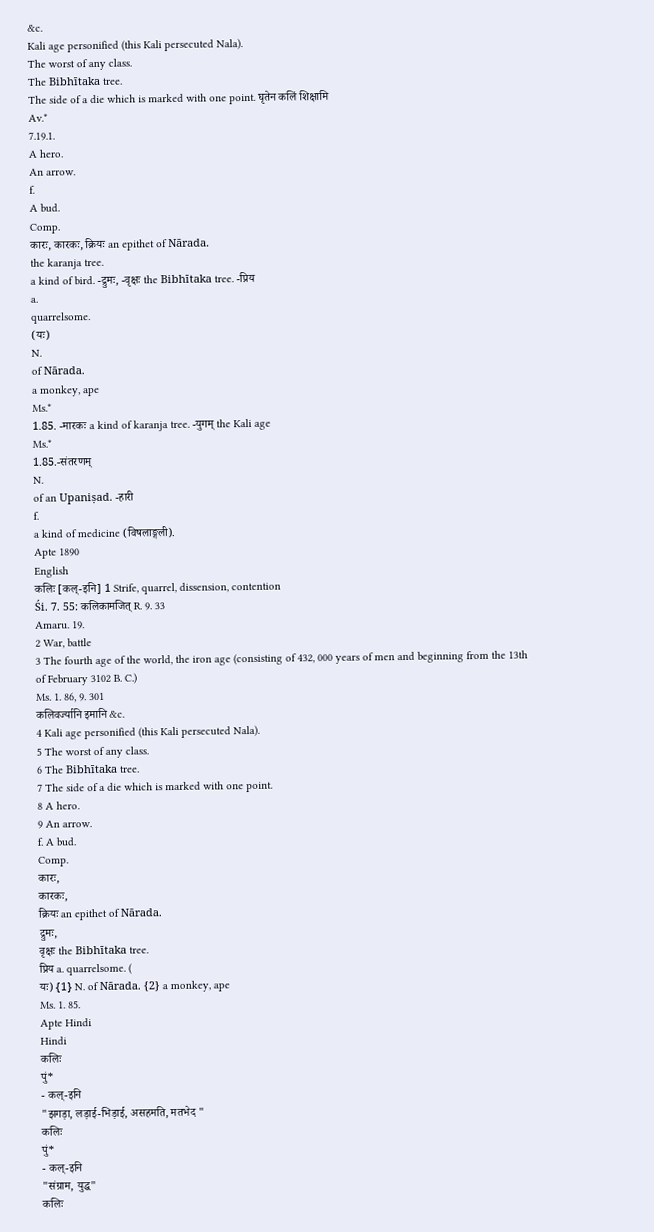&c.
Kali age personified (this Kali persecuted Nala).
The worst of any class.
The Bibhītaka tree.
The side of a die which is marked with one point. घृतेन कलिं शिक्षामि
Av.*
7.19.1.
A hero.
An arrow.
f.
A bud.
Comp.
कारः, कारकः, क्रियः an epithet of Nārada.
the karanja tree.
a kind of bird. -द्रुमः, -वृक्षः the Bibhītaka tree. -प्रिय
a.
quarrelsome.
(यः)
N.
of Nārada.
a monkey, ape
Ms.*
1.85. -मारकः a kind of karanja tree. -युगम् the Kali age
Ms.*
1.85.-संतरणम्
N.
of an Upaniṣad. -हारी
f.
a kind of medicine (विषलाङ्गली).
Apte 1890
English
कलिः [कल्-इनि] 1 Strife, quarrel, dissension, contention
Śi. 7. 55: कलिकामजित् R. 9. 33
Amaru. 19.
2 War, battle
3 The fourth age of the world, the iron age (consisting of 432, 000 years of men and beginning from the 13th of February 3102 B. C.)
Ms. 1. 86, 9. 301
कलिवर्ज्यानि इमानि &c.
4 Kali age personified (this Kali persecuted Nala).
5 The worst of any class.
6 The Bibhītaka tree.
7 The side of a die which is marked with one point.
8 A hero.
9 An arrow.
f. A bud.
Comp.
कारः,
कारकः,
क्रियः an epithet of Nārada.
द्रुमः,
वृक्षः the Bibhītaka tree.
प्रिय a. quarrelsome. (
यः) {1} N. of Nārada. {2} a monkey, ape
Ms. 1. 85.
Apte Hindi
Hindi
कलिः
पुं*
- कल्-इनि
"झगड़ा, लड़ाई-भिड़ाई, असहमति, मतभेद "
कलिः
पुं*
- कल्-इनि
"संग्राम, युद्ध"
कलिः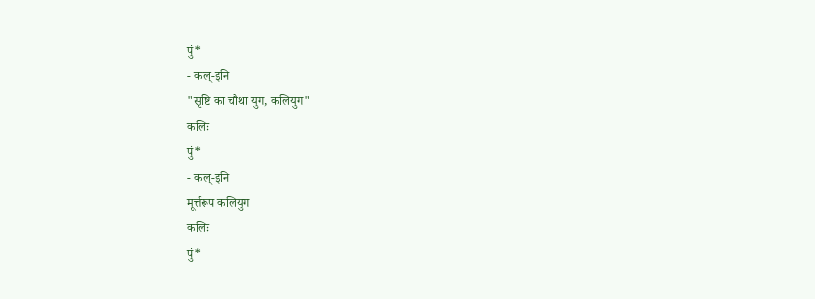पुं*
- कल्-इनि
"सृष्टि का चौथा युग, कलियुग"
कलिः
पुं*
- कल्-इनि
मूर्त्तरूप कलियुग
कलिः
पुं*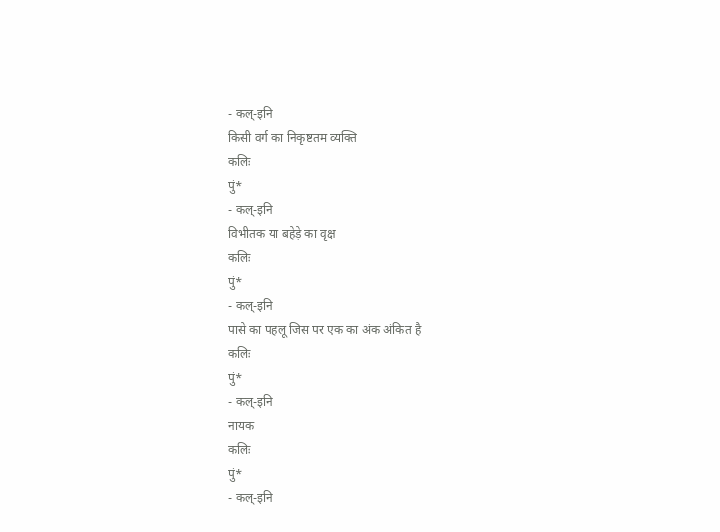- कल्-इनि
किसी वर्ग का निकृष्टतम व्यक्ति
कलिः
पुं*
- कल्-इनि
विभीतक या बहेड़े का वृक्ष
कलिः
पुं*
- कल्-इनि
पासे का पहलू जिस पर एक का अंक अंकित है
कलिः
पुं*
- कल्-इनि
नायक
कलिः
पुं*
- कल्-इनि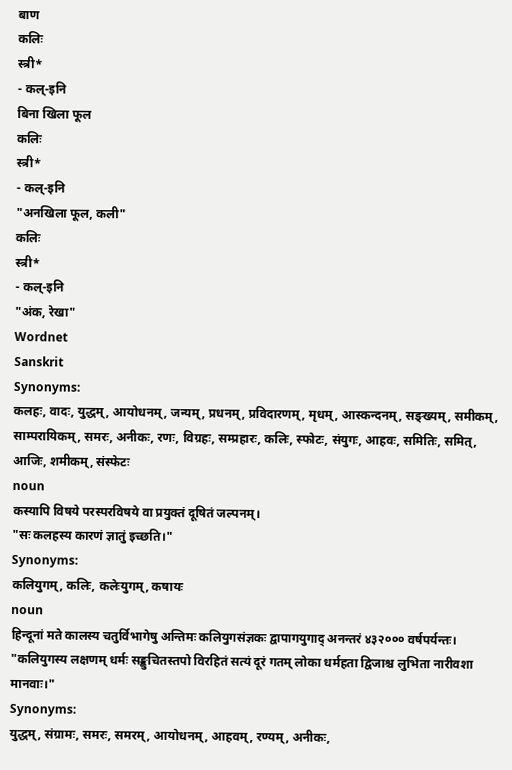बाण
कलिः
स्त्री*
- कल्-इनि
बिना खिला फूल
कलिः
स्त्री*
- कल्-इनि
"अनखिला फूल, कली"
कलिः
स्त्री*
- कल्-इनि
"अंक, रेखा"
Wordnet
Sanskrit
Synonyms:
कलहः, वादः, युद्धम्, आयोधनम्, जन्यम्, प्रधनम्, प्रविदारणम्, मृधम्, आस्कन्दनम्, सङ्ख्यम्, समीकम्, साम्परायिकम्, समरः, अनीकः, रणः, विग्रहः, सम्प्रहारः, कलिः, स्फोटः, संयुगः, आहवः, समितिः, समित्, आजिः, शमीकम्, संस्फेटः
noun
कस्यापि विषये परस्परविषये वा प्रयुक्तं दूषितं जल्पनम्।
"सः कलहस्य कारणं ज्ञातुं इच्छति।"
Synonyms:
कलियुगम्, कलिः, कलेःयुगम्, कषायः
noun
हिन्दूनां मते कालस्य चतुर्विभागेषु अन्तिमः कलियुगसंज्ञकः द्वापागयुगाद् अनन्तरं ४३२००० वर्षपर्यन्तः।
"कलियुगस्य लक्षणम् धर्मः सङ्कुचितस्तपो विरहितं सत्यं दूरं गतम् लोका धर्महता द्विजाश्च लुभिता नारीवशा मानवाः।"
Synonyms:
युद्धम्, संग्रामः, समरः, समरम्, आयोधनम्, आहवम्, रण्यम्, अनीकः,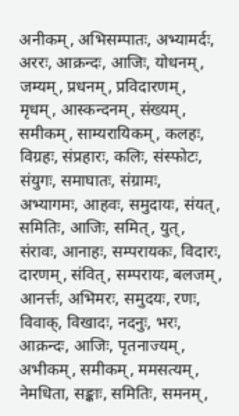अनीकम्, अभिसम्पातः, अभ्यामर्दः, अररः, आक्रन्दः, आजिः, योधनम्, जम्यम्, प्रधनम्, प्रविदारणम्, मृधम्, आस्कन्दनम्, संख्यम्, समीकम्, साम्यरायिकम्, कलहः, विग्रहः, संप्रहारः, कलिः, संस्फोटः, संयुगः, समाघातः, संग्रामः, अभ्यागमः, आहवः, समुदायः, संयत्, समितिः, आजिः, समित्, युत्, संरावः, आनाहः, सम्परायकः, विदारः, दारणम्, संवित्, सम्परायः, बलजम्, आनर्त्तः, अभिमरः, समुदयः, रणः, विवाक्, विखादः, नदनुः, भरः, आक्रन्दः, आजिः, पृतनाज्यम्, अभीकम्, समीकम्, ममसत्यम्, नेमधिता, सङ्काः, समितिः, समनम्,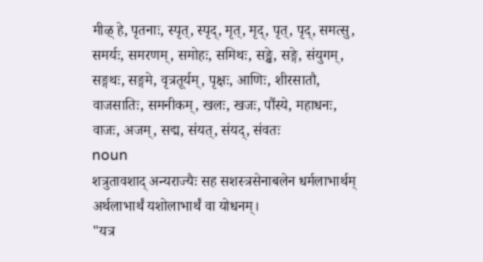मीऴ् हे, पृतनाः, स्पृत्, स्पृद्, मृत्, मृद्, पृत्, पृद्, समत्सु, समर्यः, समरणम्, समोहः, समिथः, सङ्खे, सङ्गे, संयुगम्, सङ्गथः, सङ्गमे, वृत्रतूर्यम्, पृक्षः, आणिः, शीरसातौ, वाजसातिः, समनीकम्, खलः, खजः, पौंस्ये, महाधनः, वाजः, अजम्, सद्म, संयत्, संयद्, संवतः
noun
शत्रुतावशाद् अन्यराज्यैः सह सशस्त्रसेनाबलेन धर्मलाभार्थम् अर्थलाभार्थं यशोलाभार्थं वा योधनम्।
"यत्र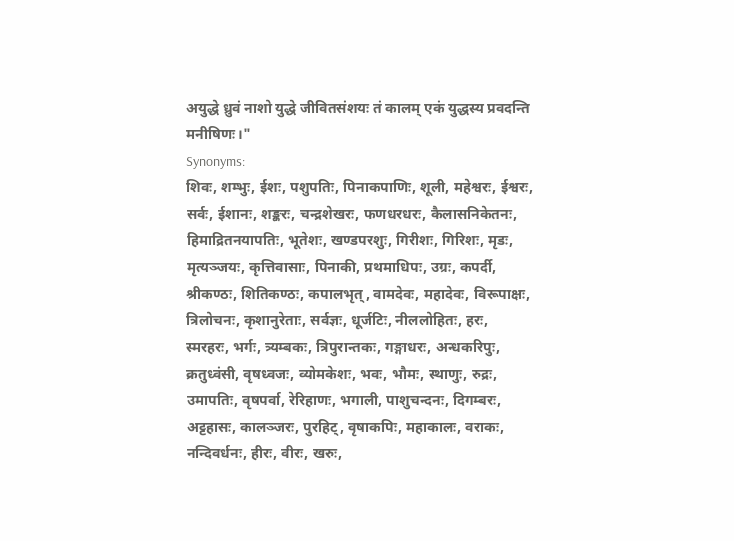अयुद्धे ध्रुवं नाशो युद्धे जीवितसंशयः तं कालम् एकं युद्धस्य प्रवदन्ति मनीषिणः।"
Synonyms:
शिवः, शम्भुः, ईशः, पशुपतिः, पिनाकपाणिः, शूली, महेश्वरः, ईश्वरः, सर्वः, ईशानः, शङ्करः, चन्द्रशेखरः, फणधरधरः, कैलासनिकेतनः, हिमाद्रितनयापतिः, भूतेशः, खण्डपरशुः, गिरीशः, गिरिशः, मृडः, मृत्यञ्जयः, कृत्तिवासाः, पिनाकी, प्रथमाधिपः, उग्रः, कपर्दी, श्रीकण्ठः, शितिकण्ठः, कपालभृत्, वामदेवः, महादेवः, विरूपाक्षः, त्रिलोचनः, कृशानुरेताः, सर्वज्ञः, धूर्जटिः, नीललोहितः, हरः, स्मरहरः, भर्गः, त्र्यम्बकः, त्रिपुरान्तकः, गङ्गाधरः, अन्धकरिपुः, क्रतुध्वंसी, वृषध्वजः, व्योमकेशः, भवः, भौमः, स्थाणुः, रुद्रः, उमापतिः, वृषपर्वा, रेरिहाणः, भगाली, पाशुचन्दनः, दिगम्बरः, अट्टहासः, कालञ्जरः, पुरहिट्, वृषाकपिः, महाकालः, वराकः, नन्दिवर्धनः, हीरः, वीरः, खरुः,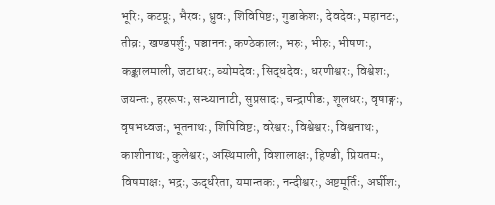भूरिः, कटप्रूः, भैरवः, ध्रुवः, शिविपिष्टः, गुडाकेशः, देवदेवः, महानटः, तीव्रः, खण्डपर्शुः, पञ्चाननः, कण्ठेकालः, भरुः, भीरुः, भीषणः, कङ्कालमाली, जटाधरः, व्योमदेवः, सिद्धदेवः, धरणीश्वरः, विश्वेशः, जयन्तः, हररूपः, सन्ध्यानाटी, सुप्रसादः, चन्द्रापीडः, शूलधरः, वृषाङ्गः, वृषभध्वजः, भूतनाथः, शिपिविष्टः, वरेश्वरः, विश्वेश्वरः, विश्वनाथः, काशीनाथः, कुलेश्वरः, अस्थिमाली, विशालाक्षः, हिण्डी, प्रियतमः, विषमाक्षः, भद्रः, ऊर्द्धरेता, यमान्तकः, नन्दीश्वरः, अष्टमूर्तिः, अर्घीशः,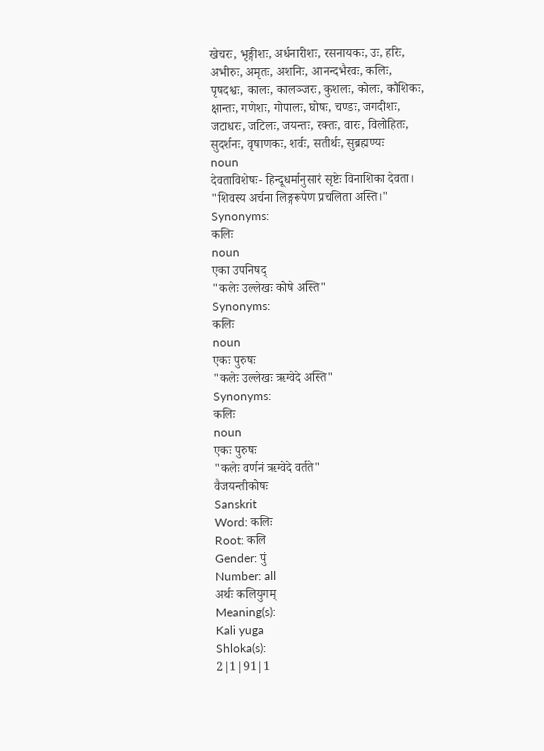खेचरः, भृङ्गीशः, अर्धनारीशः, रसनायकः, उः, हरिः, अभीरुः, अमृतः, अशनिः, आनन्दभैरवः, कलिः, पृषदश्वः, कालः, कालञ्जरः, कुशलः, कोलः, कौशिकः, क्षान्तः, गणेशः, गोपालः, घोषः, चण्डः, जगदीशः, जटाधरः, जटिलः, जयन्तः, रक्तः, वारः, विलोहितः, सुदर्शनः, वृषाणकः, शर्वः, सतीर्थः, सुब्रह्मण्यः
noun
देवताविशेषः- हिन्दूधर्मानुसारं सृष्टेः विनाशिका देवता।
"शिवस्य अर्चना लिङ्गरूपेण प्रचलिता अस्ति।"
Synonyms:
कलिः
noun
एका उपनिषद्
"कलेः उल्लेखः कोषे अस्ति"
Synonyms:
कलिः
noun
एकः पुरुषः
"कलेः उल्लेखः ऋग्वेदे अस्ति"
Synonyms:
कलिः
noun
एकः पुरुषः
"कलेः वर्णनं ऋग्वेदे वर्तते"
वैजयन्तीकोषः
Sanskrit
Word: कलिः
Root: कलि
Gender: पुं
Number: all
अर्थः कलियुगम्
Meaning(s):
Kali yuga
Shloka(s):
2|1|91|1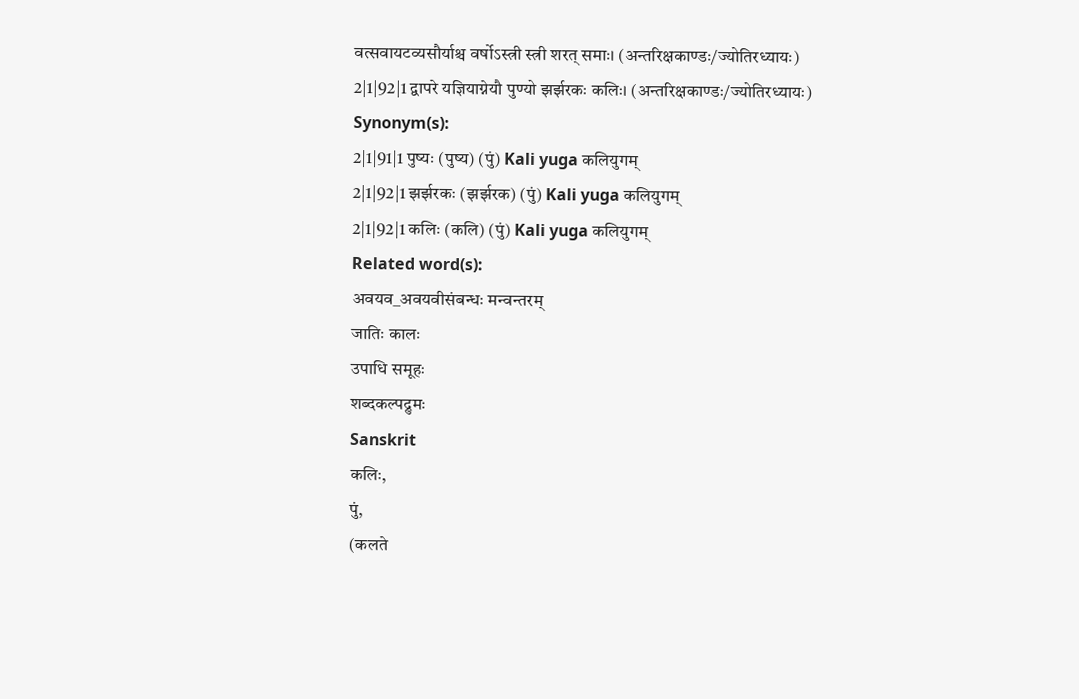वत्सवायटव्यसौर्याश्च वर्षोऽस्त्री स्त्री शरत् समाः। (अन्तरिक्षकाण्डः/ज्योतिरध्यायः)
2|1|92|1 द्वापरे यज्ञियाग्नेयौ पुण्यो झर्झरकः कलिः। (अन्तरिक्षकाण्डः/ज्योतिरध्यायः)
Synonym(s):
2|1|91|1 पुष्यः (पुष्य) (पुं) Kali yuga कलियुगम्
2|1|92|1 झर्झरकः (झर्झरक) (पुं) Kali yuga कलियुगम्
2|1|92|1 कलिः (कलि) (पुं) Kali yuga कलियुगम्
Related word(s):
अवयव_अवयवीसंबन्धः मन्वन्तरम्
जातिः कालः
उपाधि समूहः
शब्दकल्पद्रुमः
Sanskrit
कलिः,
पुं,
(कलते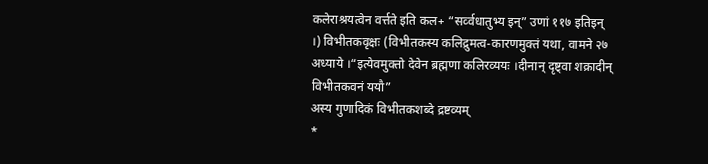कलेराश्रयत्वेन वर्त्तते इति कल+ “सर्व्वधातुभ्य इन्” उणां ११७ इतिइन् ।) विभीतकवृक्षः (विभीतकस्य कलिद्रुमत्व-कारणमुक्तं यथा, वामने २७ अध्याये ।“इत्येवमुक्तो देवेन ब्रह्मणा कलिरव्ययः ।दीनान् दृष्ट्वा शक्रादीन् विभीतकवनं ययौ”
अस्य गुणादिकं विभीतकशब्दे द्रष्टव्यम्
*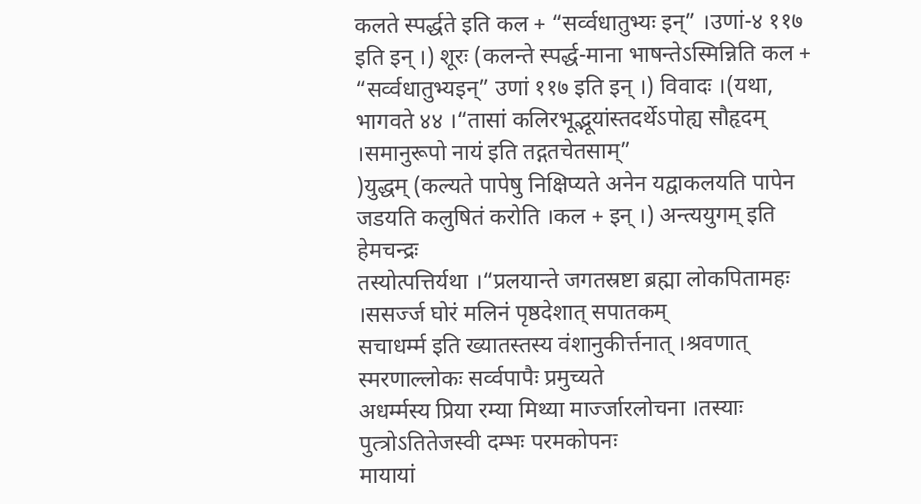कलते स्पर्द्धते इति कल + “सर्व्वधातुभ्यः इन्” ।उणां-४ ११७ इति इन् ।) शूरः (कलन्ते स्पर्द्ध-माना भाषन्तेऽस्मिन्निति कल + “सर्व्वधातुभ्यइन्” उणां ११७ इति इन् ।) विवादः ।(यथा, भागवते ४४ ।“तासां कलिरभूद्भूयांस्तदर्थेऽपोह्य सौहृदम् ।समानुरूपो नायं इति तद्गतचेतसाम्”
)युद्धम् (कल्यते पापेषु निक्षिप्यते अनेन यद्वाकलयति पापेन जडयति कलुषितं करोति ।कल + इन् ।) अन्त्ययुगम् इति हेमचन्द्रः
तस्योत्पत्तिर्यथा ।“प्रलयान्ते जगतस्रष्टा ब्रह्मा लोकपितामहः ।ससर्ज्ज घोरं मलिनं पृष्ठदेशात् सपातकम्
सचाधर्म्म इति ख्यातस्तस्य वंशानुकीर्त्तनात् ।श्रवणात् स्मरणाल्लोकः सर्व्वपापैः प्रमुच्यते
अधर्म्मस्य प्रिया रम्या मिथ्या मार्ज्जारलोचना ।तस्याः पुत्त्रोऽतितेजस्वी दम्भः परमकोपनः
मायायां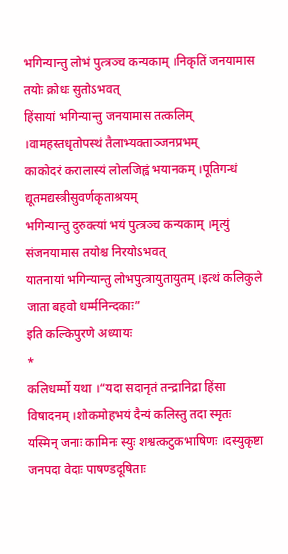भगिन्यान्तु लोभं पुत्त्रञ्च कन्यकाम् ।निकृतिं जनयामास तयोः क्रोधः सुतोऽभवत्
हिंसायां भगिन्यान्तु जनयामास तत्कलिम् ।वामहस्तधृतोपस्थं तैलाभ्यक्ताञ्जनप्रभम्
काकोदरं करालास्यं लोलजिह्वं भयानकम् ।पूतिगन्धं द्यूतमद्यस्त्रीसुवर्णकृताश्रयम्
भगिन्यान्तु दुरुक्त्यां भयं पुत्त्रञ्च कन्यकाम् ।मृत्युं संजनयामास तयोश्च निरयोऽभवत्
यातनायां भगिन्यान्तु लोभपुत्त्रायुतायुतम् ।इत्थं कलिकुले जाता बहवो धर्म्मनिन्दकाः”
इति कल्किपुरणे अध्यायः
*
कलिधर्म्मो यथा ।“यदा सदानृतं तन्द्रानिद्रा हिंसा विषादनम् ।शोकमोहभयं दैन्यं कलिस्तु तदा स्मृतः
यस्मिन् जनाः कामिनः स्युः शश्वत्कटुकभाषिणः ।दस्युकृष्टा जनपदा वेदाः पाषण्डदूषिताः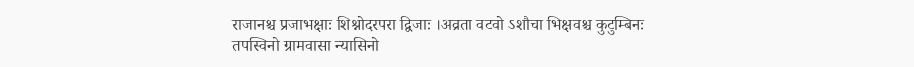राजानश्च प्रजाभक्षाः शिश्नोदरपरा द्विजाः ।अव्रता वटवो ऽशौचा भिक्षवश्च कुटुम्बिनः
तपस्विनो ग्रामवासा न्यासिनो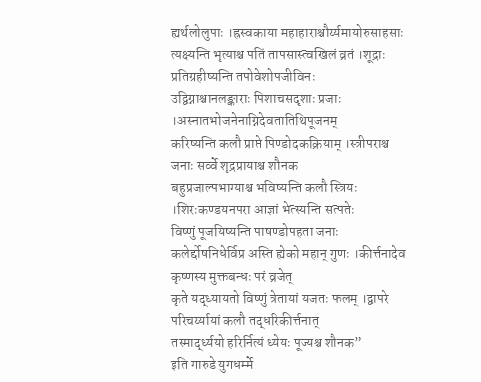ह्यर्थलोलुपाः ।ह्रस्वकाया महाहाराश्चौर्य्यमायोरुसाहसाः
त्यक्ष्यन्ति भृत्याश्च पतिं तापसास्त्वखिलं व्रतं ।शूद्राः प्रतिग्रहीष्यन्ति तपोवेशोपजीविनः
उद्विग्नाश्चानलङ्काराः पिशाचसदृशाः प्रजाः ।अस्नातभोजनेनाग्निदेवतातिथिपूजनम्
करिष्यन्ति कलौ प्राप्ते पिण्डोदकक्रियाम् ।स्त्रीपराश्च जनाः सर्व्वे शृद्रप्रायाश्च शौनक
बहुप्रजाल्पभाग्याश्च भविष्यन्ति कलौ स्त्रियः ।शिरःकण्डयनपरा आज्ञां भेत्स्यन्ति सत्पतेः
विष्णुं पूजयिष्यन्ति पाषण्डोपहता जनाः
कलेर्द्दोषनिधेर्विप्र अस्ति ह्येको महान् गुणः ।कीर्त्तनादेव कृष्णस्य मुक्तबन्धः परं व्रजेत्
कृते यद्ध्यायतो विष्णुं त्रेतायां यजतः फलम् ।द्वापरे परिचर्य्यायां कलौ तद्धरिकीर्त्तनात्
तस्मार्द्ध्ययो हरिर्नित्यं ध्येयः पूज्यश्च शौनक”
इति गारुडे युगधर्म्मे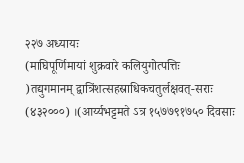२२७ अध्यायः
(माघिपूर्णिमायां शुक्रवारे कलियुगोत्पत्तिः
)तद्युगमानम् द्वात्रिंशत्सहस्राधिकचतुर्लक्षवत्-सराः (४३२०००) ।(आर्य्यभट्टमते ऽत्र १५७७९१७५० दिवसाः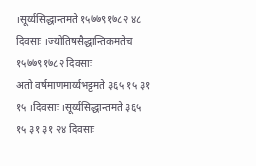।सूर्य्यसिद्धान्तमते १५७७९१७८२ ४८ दिवसाः ।ज्योतिषसैद्धान्तिकमतेच १५७७९१७८२ दिवसाः
अतो वर्षमाणमार्य्यभट्टमते ३६५ १५ ३१ १५ ।दिवसाः ।सूर्य्यसिद्धान्तमते ३६५ १५ ३१ ३१ २४ दिवसाः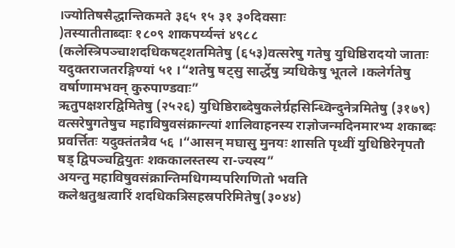।ज्योतिषसैद्धान्तिकमते ३६५ १५ ३१ ३०दिवसाः
)तस्यातीताब्दाः १८०९ शाकपर्य्यन्तं ४९८८
(कलेस्त्रिपञ्चाशदधिकषट्शतमितेषु (६५३)वत्सरेषु गतेषु युधिष्ठिरादयो जाताः यदुक्तराजतरङ्गिण्यां ५१ ।“शतेषु षट्सु सार्द्धेषु त्र्यधिकेषु भूतले ।कलेर्गतेषु वर्षाणामभवन् कुरुपाण्डवाः”
ऋतुपक्षशरद्विमितेषु (२५२६) युधिष्ठिराब्देषुकलेर्ग्रहसिन्ध्विन्दुनेत्रमितेषु (३१७९) वत्सरेषुगतेषुच महाविषुवसंक्रान्त्यां शालिवाहनस्य राज्ञोजन्मदिनमारभ्य शकाब्दः प्रवर्त्तितः यदुक्तंतत्रैव ५६ ।“आसन् मघासु मुनयः शासति पृथ्वीं युधिष्ठिरेनृपतौ षड् द्विपञ्चद्वियुतः शककालस्तस्य रा-ज्यस्य”
अयन्तु महाविषुवसंक्रान्तिमधिगम्यपरिगणितो भवति
कलेश्चतुश्चत्वारिं शदधिकत्रिसहस्रपरिमितेषु(३०४४)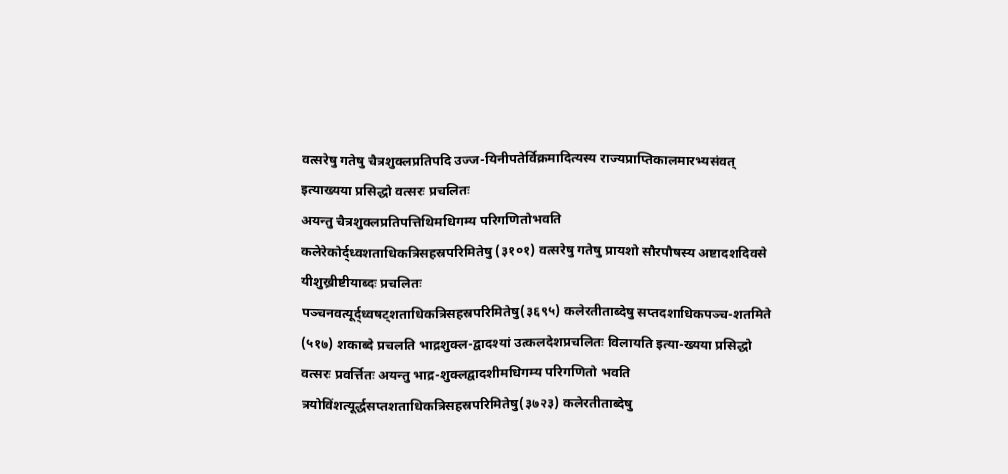वत्सरेषु गतेषु चैत्रशुक्लप्रतिपदि उज्ज-यिनीपतेर्विक्रमादित्यस्य राज्यप्राप्तिकालमारभ्यसंवत् इत्याख्यया प्रसिद्धो वत्सरः प्रचलितः
अयन्तु चैत्रशुक्लप्रतिपत्तिथिमधिगम्य परिगणितोभवति
कलेरेकोर्द्ध्वशताधिकत्रिसहस्रपरिमितेषु (३१०१) वत्सरेषु गतेषु प्रायशो सौरपौषस्य अष्टादशदिवसे यीशुख्रीष्टीयाब्दः प्रचलितः
पञ्चनवत्यूर्द्ध्वषट्शताधिकत्रिसहस्रपरिमितेषु(३६९५) कलेरतीताब्देषु सप्तदशाधिकपञ्च-शतमिते (५१७) शकाब्दे प्रचलति भाद्रशुक्ल-द्वादश्यां उत्कलदेशप्रचलितः विलायति इत्या-ख्यया प्रसिद्धो वत्सरः प्रवर्त्तितः अयन्तु भाद्र-शुक्लद्वादशीमधिगम्य परिगणितो भवति
त्रयोविंशत्यूर्द्धसप्तशताधिकत्रिसहस्रपरिमितेषु(३७२३) कलेरतीताब्देषु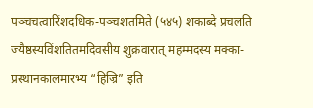पञ्चचत्वारिंशदधिक-पञ्चशतमिते (५४५) शकाब्दे प्रचलति ज्यैष्ठस्यविंशतितमदिवसीय शुक्रवारात् महम्मदस्य मक्का-प्रस्थानकालमारभ्य “हिज्रि” इति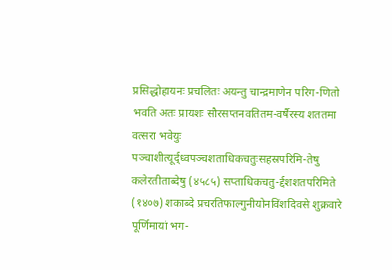प्रसिद्धोहायनः प्रचलितः अयन्तु चान्द्रमाणेन परिग-णितो भवति अतः प्रायशः सौरसप्तनवतितम-वर्षैरस्य शततमा वत्सरा भवेयुः
पञ्चाशीत्यूर्द्ध्वपञ्चशताधिकचतुःसहस्रपरिमि-तेषु कलेरतीताब्देषु (४५८५) सप्ताधिकचतु-र्द्दशशतपरिमिते (१४०७) शकाब्दे प्रचरतिफाल्गुनीयोनविंशदिवसे शुक्रवारे पूर्णिमायां भग-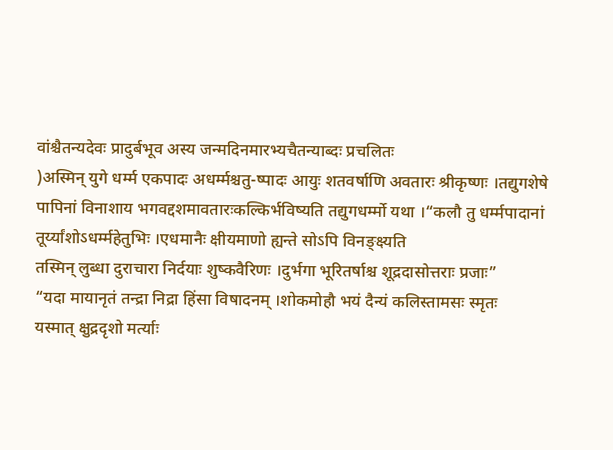वांश्चैतन्यदेवः प्रादुर्बभूव अस्य जन्मदिनमारभ्यचैतन्याब्दः प्रचलितः
)अस्मिन् युगे धर्म्म एकपादः अधर्म्मश्चतु-ष्पादः आयुः शतवर्षाणि अवतारः श्रीकृष्णः ।तद्युगशेषे पापिनां विनाशाय भगवद्दशमावतारःकल्किर्भविष्यति तद्युगधर्म्मो यथा ।“कलौ तु धर्म्मपादानां तूर्य्यांशोऽधर्म्महेतुभिः ।एधमानैः क्षीयमाणो ह्यन्ते सोऽपि विनङ्क्ष्यति
तस्मिन् लुब्धा दुराचारा निर्दयाः शुष्कवैरिणः ।दुर्भगा भूरितर्षाश्च शूद्रदासोत्तराः प्रजाः”
“यदा मायानृतं तन्द्रा निद्रा हिंसा विषादनम् ।शोकमोहौ भयं दैन्यं कलिस्तामसः स्मृतः
यस्मात् क्षुद्रदृशो मर्त्याः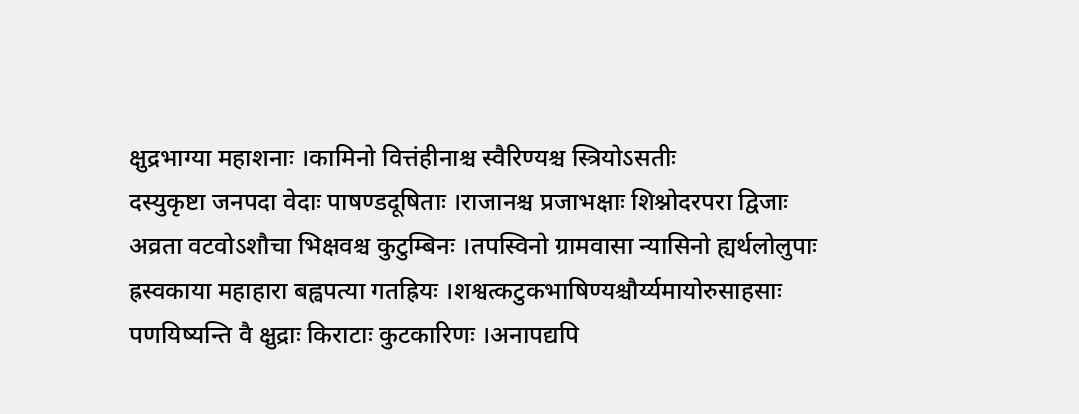क्षुद्रभाग्या महाशनाः ।कामिनो वित्तंहीनाश्च स्वैरिण्यश्च स्त्रियोऽसतीः
दस्युकृष्टा जनपदा वेदाः पाषण्डदूषिताः ।राजानश्च प्रजाभक्षाः शिश्नोदरपरा द्विजाः
अव्रता वटवोऽशौचा भिक्षवश्च कुटुम्बिनः ।तपस्विनो ग्रामवासा न्यासिनो ह्यर्थलोलुपाः
ह्रस्वकाया महाहारा बह्वपत्या गतह्रियः ।शश्वत्कटुकभाषिण्यश्चौर्य्यमायोरुसाहसाः
पणयिष्यन्ति वै क्षुद्राः किराटाः कुटकारिणः ।अनापद्यपि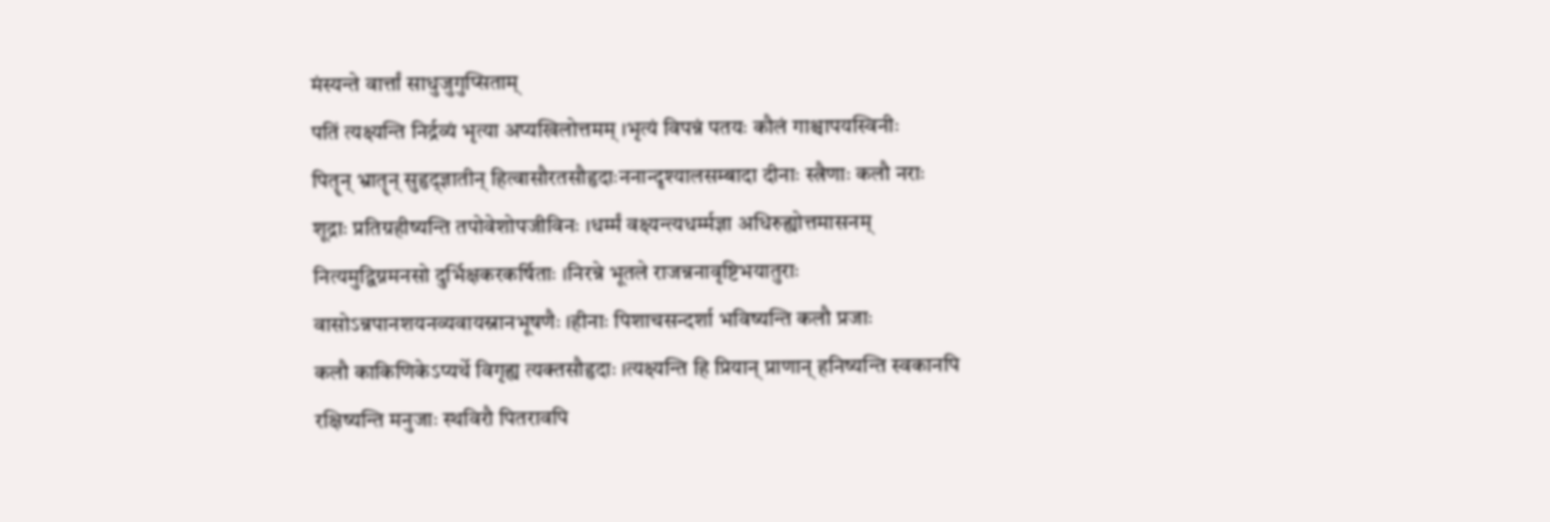मंस्यन्ते वार्त्तां साधुजुगुप्सिताम्
पतिं त्यक्ष्यन्ति निर्द्रव्यं भृत्या अप्यखिलोत्तमम् ।भृत्यं विपन्नं पतयः कौलं गाश्चापयस्विनीः
पितॄन् भ्रातॄन् सुहृद्ज्ञातीन् हित्वासौरतसौहृदाःननान्दृश्यालसम्बादा दीनाः स्त्रैणाः कलौ नराः
शूद्राः प्रतिग्रहीष्यन्ति तपोवेशोपजीविनः ।धर्म्मं वक्ष्यन्त्यधर्म्मज्ञा अधिरुह्योत्तमासनम्
नित्यमुद्विग्नमनसो दुर्भिक्षकरकर्षिताः ।निरन्ने भूतले राजन्ननावृष्टिभयातुराः
वासोऽन्नपानशयनव्यवायस्नानभूषणैः ।हीनाः पिशाचसन्दर्शा भविष्यन्ति कलौ प्रजाः
कलौ काकिणिकेऽप्यर्थे विगृह्य त्यक्तसौहृदाः ।त्यक्ष्यन्ति हि प्रियान् प्राणान् हनिष्यन्ति स्वकानपि
रक्षिष्यन्ति मनुजाः स्थविरौ पितरावपि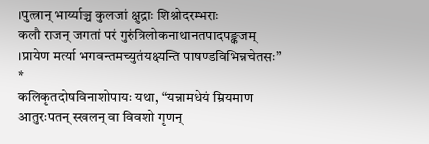।पुत्त्रान् भार्य्याञ्च कुलजां क्षुद्राः शिश्नोदरम्भराः
कलौ राजन् जगतां परं गुरुंत्रिलोकनाथानतपादपङ्कजम् ।प्रायेण मर्त्या भगवन्तमच्युतंयक्ष्यन्ति पाषण्डविभिन्नचेतसः”
*
कलिकृतदोषविनाशोपायः यथा, “यन्नामधेयं म्रियमाण आतुरःपतन् स्खलन् वा विवशो गृणन्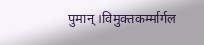पुमान् ।विमुक्तकर्म्मार्गल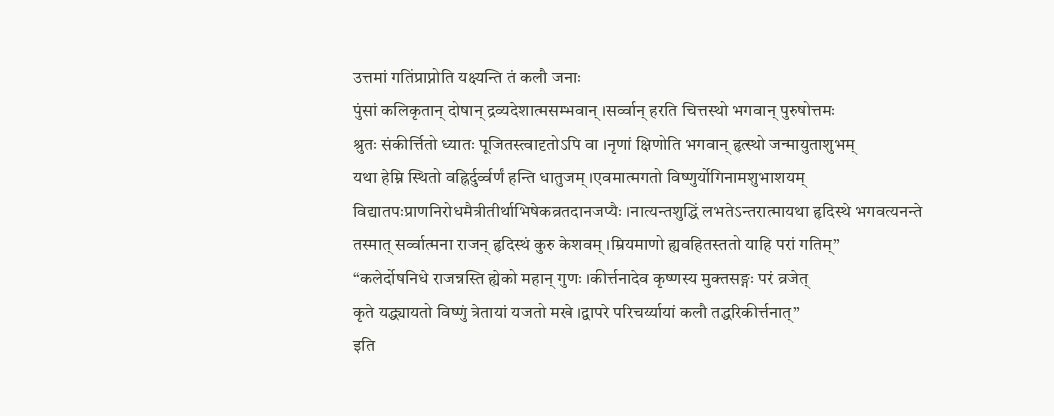उत्तमां गतिंप्राप्नोति यक्ष्यन्ति तं कलौ जनाः
पुंसां कलिकृतान् दोषान् द्रव्यदेशात्मसम्भवान् ।सर्व्वान् हरति चित्तस्थो भगवान् पुरुषोत्तमः
श्रुतः संकीर्त्तितो ध्यातः पूजितस्त्वादृतोऽपि वा ।नृणां क्षिणोति भगवान् हृत्स्थो जन्मायुताशुभम्
यथा हेम्नि स्थितो वह्निर्दुर्व्वर्णं हन्ति धातुजम् ।एवमात्मगतो विष्णुर्योगिनामशुभाशयम्
विद्यातपःप्राणनिरोधमैत्रीतीर्थाभिषेकव्रतदानजप्यैः ।नात्यन्तशुद्धिं लभतेऽन्तरात्मायथा हृदिस्थे भगवत्यनन्ते
तस्मात् सर्व्वात्मना राजन् हृदिस्थं कुरु केशवम् ।म्रियमाणो ह्यवहितस्ततो याहि परां गतिम्”
“कलेर्दोषनिधे राजन्नस्ति ह्येको महान् गुणः ।कीर्त्तनादेव कृष्णस्य मुक्तसङ्गः परं व्रजेत्
कृते यद्ध्यायतो विष्णुं त्रेतायां यजतो मखे ।द्वापरे परिचर्य्यायां कलौ तद्धरिकीर्त्तनात्”
इति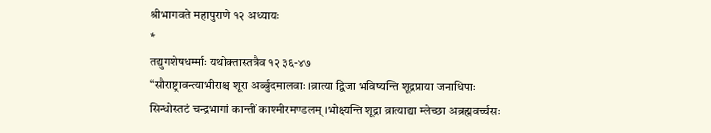श्रीभागवते महापुराणे १२ अध्यायः
*
तद्युगशेषधर्म्माः यथोक्तास्तत्रैव १२ ३६-४७
“सौराष्ट्रावन्त्याभीराश्च शूरा अर्ब्बुदमालवाः ।व्रात्या द्विजा भविष्यन्ति शूद्रप्राया जनाधिपाः
सिन्धोस्तटं चन्द्रभागां कान्तीं काश्मीरमण्डलम् ।भोक्ष्यन्ति शूद्रा व्रात्याद्या म्लेच्छा अब्रह्मवर्च्चसः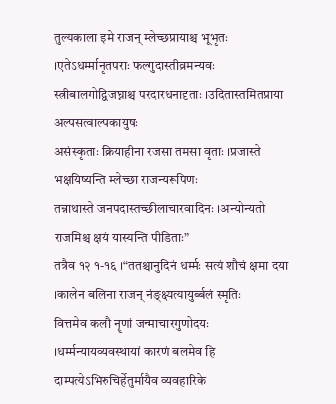तुल्यकाला इमे राजन् म्लेच्छप्रायाश्च भूभृतः ।एतेऽधर्म्मानृतपराः फल्गुदास्तीव्रमन्यवः
स्त्रीबालगोद्विजघ्नाश्च परदारधनादृताः ।उदितास्तमितप्राया अल्पसत्वाल्पकायुषः
असंस्कृताः क्रियाहीना रजसा तमसा वृताः ।प्रजास्ते भक्षयिष्यन्ति म्लेच्छा राजन्यरूपिणः
तन्नाथास्ते जनपदास्तच्छीलाचारवादिनः ।अन्योन्यतो राजमिश्च क्षयं यास्यन्ति पीडिताः”
तत्रैव १२ १-१६ ।“ततश्चानुदिनं धर्म्मः सत्यं शौचं क्षमा दया ।कालेन बलिना राजन् नंङ्क्ष्यत्यायुर्ब्बलं स्मृतिः
वित्तमेव कलौ नॄणां जन्माचारगुणोदयः ।धर्म्मन्यायव्यवस्थायां कारणं बलमेव हि
दाम्पत्येऽभिरुचिर्हेतुर्मायैव व्यवहारिके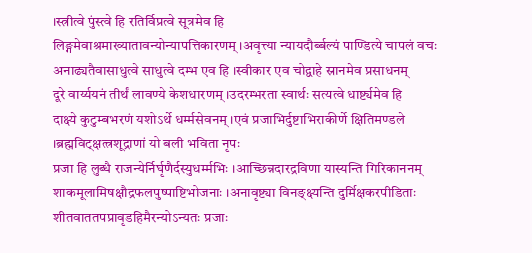।स्त्रीत्वे पुंस्त्वे हि रतिर्विप्रत्वे सूत्रमेव हि
लिङ्गमेवाश्रमाख्यातावन्योन्यापत्तिकारणम् ।अवृत्त्या न्यायदौर्ब्बल्यं पाण्डित्ये चापलं वचः
अनाढ्यतैवासाधुत्वे साधुत्वे दम्भ एव हि ।स्वीकार एव चोद्वाहे स्रानमेव प्रसाधनम्
दूरे वार्य्ययनं तीर्थं लावण्ये केशधारणम् ।उदरम्भरता स्वार्थः सत्यत्वे धार्ष्ट्यमेव हि
दाक्ष्ये कुटुम्बभरणं यशोऽर्थे धर्म्मसेवनम् ।एवं प्रजाभिर्दुष्टाभिराकीर्णे क्षितिमण्डले ।ब्रह्मविट्क्षत्त्रशूद्राणां यो बली भविता नृपः
प्रजा हि लुब्धै राजन्येर्निर्घृणैर्दस्युधर्म्मभिः ।आच्छिन्नदारद्रविणा यास्यन्ति गिरिकाननम्
शाकमूलामिषक्षौद्रफलपुष्पाष्टिभोजनाः ।अनावृष्ट्या विनङ्क्ष्यन्ति दुर्मिक्षकरपीडिताः
शीतवाततपप्रावृडहिमैरन्योऽन्यतः प्रजाः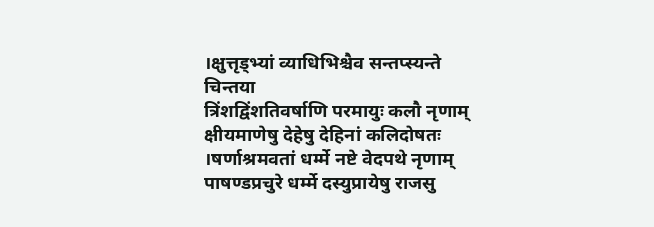।क्षुत्तृड्भ्यां व्याधिभिश्चैव सन्तप्स्यन्ते चिन्तया
त्रिंशद्विंशतिवर्षाणि परमायुः कलौ नृणाम्
क्षीयमाणेषु देहेषु देहिनां कलिदोषतः ।षर्णाश्रमवतां धर्म्मे नष्टे वेदपथे नृणाम्
पाषण्डप्रचुरे धर्म्मे दस्युप्रायेषु राजसु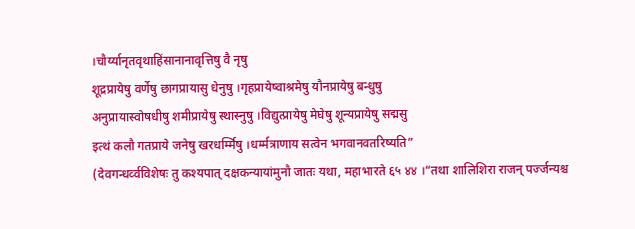।चौर्य्यानृतवृथाहिंसानानावृत्तिषु वै नृषु
शूद्रप्रायेषु वर्णेषु छागप्रायासु धेनुषु ।गृहप्रायेष्वाश्रमेषु यौनप्रायेषु बन्धुषु
अनुप्रायास्वोषधीषु शमीप्रायेषु स्थास्नुषु ।विद्युत्प्रायेषु मेघेषु शून्यप्रायेषु सद्मसु
इत्थं कलौ गतप्राये जनेषु खरधर्म्मिषु ।धर्म्मत्राणाय सत्वेन भगवानवतरिष्यति”
(देवगन्धर्व्वविशेषः तु कश्यपात् दक्षकन्यायांमुनौ जातः यथा, महाभारते ६५ ४४ ।“तथा शालिशिरा राजन् पर्ज्जन्यश्च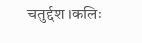चतुर्द्दश ।कलिः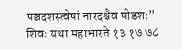पञ्चदशस्त्वेषां नारदश्चैव षोडशः”
शिवः यथा महाभारते १३ १७ ७८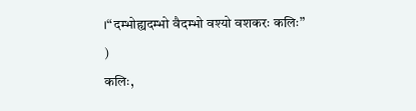।“दम्भोह्यदम्भो वैदम्भो वश्यो वशकरः कलिः”
)
कलिः,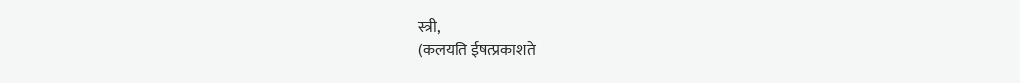स्त्री,
(कलयति ईषत्प्रकाशते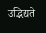उद्भिद्यते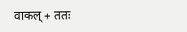वाकल् + ततः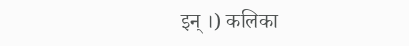इन् ।) कलिका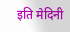इति मेदिनी